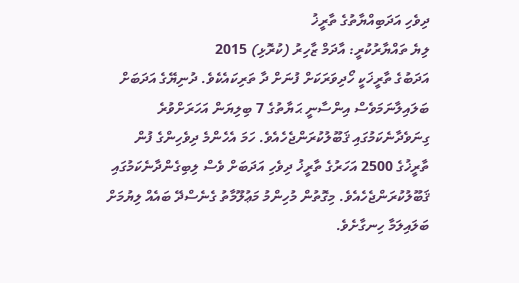ދިވެހި އަދަބިއްޔާތުގެ ތާރީޚު
ލިޔެ ތައްޔާރުކުރީ: އާދަމް ޒާހިރު (ކުރޮޅި) 2015
އަދަބުގެ ތާރީޚަކީ ހޯދިވަރަކަށް ފުނަށް ދާ ތަރިކައެކެވެ. ދުނިޔޭގެ އަދަބަށް ބަލައިލާނަމަވެސް އިންސާނީ ޙަޔާތުގެ 7 ބިލިޔަން އަހަރަށްވުރެ ގިނަވެދާނެކަމުގައި ޤަބޫލުކުރަންޖެހެއެވެ. ހަމަ އެހެންމެ ދިވެހިންގެ ފުން ތާރީޚުގެ 2500 އަހަރުގެ ތާރީޚު ދިވެހި އަދަބަށް ވެސް ލިބިގެންދާނެކަމުގައި ޤަބޫލުކުރަންޖެހެއެވެ. މިގޮތުން މުހިންމު މަޢުލޫމާތު ގެނެސްދޭ ބައެއް ލިޔުމަށް ބަލައިލަމާ ހިނގާށެވެ.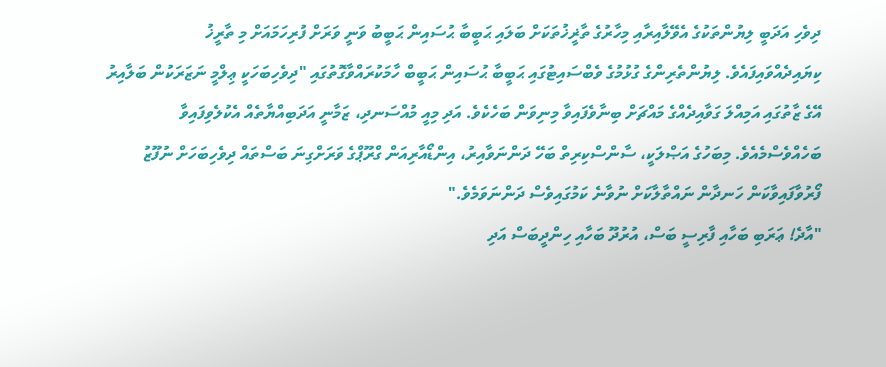ދިވެހި އަދަބީ ލިޔުންތަކުގެ އެވޭލާއިރާއި މިހާރުގެ ތާޜީޚުތަކަށް ބަލައި ޙަބީބާ ޙުސައިން ޙަބީބު ވަނީ ވަރަށް ފުރިހަމައަށް މި ތާރީޚު ކިޔައިދެއްވައިފައެވެ. ލިޔުންތެރިންގެ ގުޅުމުގެ ވެބްސައިޓުގައި ޙަބީބާ ޙުސައިން ޙަބީބް ހާމަކުރައްވާގޮތުގައި "ދިވެހިބަހަކީ ޢިލްމީ ނަޒަރަކުން ބަލާއިރު އޭގެ ޒާތުގައި އަމިއްލަ ގަވާއިދެއްގެ މައްޗަށް ބިނާވެފައިވާ މިނިވަން ބަހެކެވެ. އަދި މިއީ މުއްސަނދި، ޒަމާނީ އަދަބިއްޔާތެއް އެކުލެވިފައިވާ ބަހެއްވެސްމެއެވެ. މިބަހުގެ އަޞްލަކީ، ސާންސްކިރިތް ބަހޭ ދަންނަވާއިރު، އިންޑޯއާރިއަން ގްރޫޕްގެ ވަރަށްގިނަ ބަސްތައް ދިވެހިބަހަށް ނުފޫޒު ފޯރުވާފައިވާކަން ހަނދާން ނައްތާލާކަށް ނުވާނެ ކަމުގައިވެސް ދަންނަވަމެވެ."
"އާދެ! ޢަރަބި ބަހާއި ފާރިސީ ބަސް، އުރުދޫ ބަހާއި ހިންދީބަސް އަދި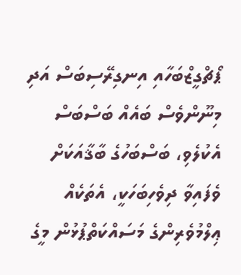ޕޯޗްގީޒްބަހާއި އިނގިރޭސިބަސް އަދި މިނޫންވެސް ބައެއް ބަސްބަސް އެކުލެވި، ބަސްބަހުގެ ބާޤާއަކަށް ވެފައިވާ ދިވެހިބަހަކީ، އެތަކެއް ޢިލްމުވެރިންގެ މަސައްކަތްޕުޅުން މީގެ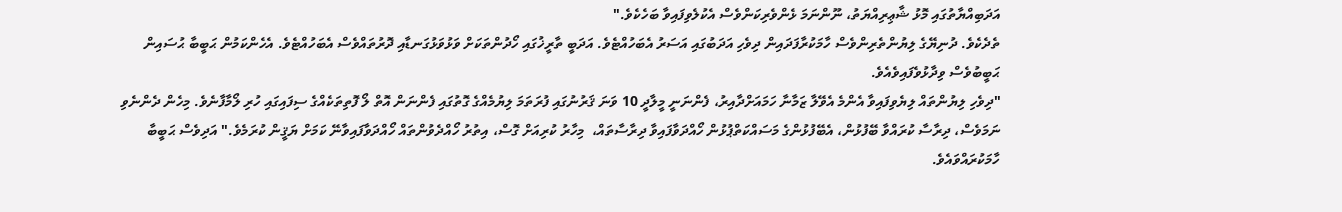އަދަބިއްޔާތުގައި މޮޅު ޝާޢިރިއްޔަތު، ނޫންނަމަ ޅެންވެރިކަންވެސް އެކުލެވިފައިވާ ބަހެކެވެ."
ތެދެކެވެ. ދުނިޔޭގެ ލިޔުންތެރިންވެސް ހާމަކުރާފަދައިން ދިވެހި އަދަބުގައި އަސަރު އެބަހުއްޓެވެ. އަދަބީ ތާރީޚުގައި ހޯދުންތަކަށް ވަޅުވަޅުގަނޑާއި ދޮރުތައްވެސް އެބަހުއްޓެވެ. އެހެންކަމުން ޙަބީބާ ޙުސައިން ޙަބީބުވެސް ވިދާޅުވެފައިވެއެވެ.
"ދިވެހި ލިޔުންތައް ލިޔެވިފައިވާ އެންމެ އެވޭލާ ޒަމާނާ ހަމައަށްދާއިރު، ފެންނަނީ މީލާދީ 10 ވަނަ ޤަރުނުގައި ފުރަތަމަ ލިޔުމެއްގެ ގޮތުގައި ފެންނަން އޮތް ލޯ ފޮތިތަކެއްގެ ސިފައިގައި ހުރި ލޯމާފާނެވެ. މިހެން ދެންނެވި ނަމަވެސް، ދިރާސާ ކުރައްވާ ބޭފުޅުން، އެބޭފުޅުންގެ މަސައްކަތްޕުޅުން ހޯއްދަވާފައިވާ ދިރާސާތައް،  މިހާރު ކުރިއަށް ގޮސް، އިތުރު ހޯއްދެވުންތައް ހޯއްދަވާފައިވާނޭ ކަމަށް ޔަޤީން ކުރަމެވެ." އަދިވެސް ޙަބީބާ ހާމަކުރައްވައެވެ.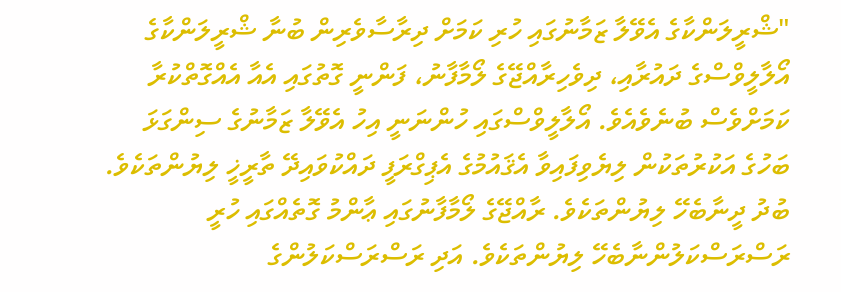"ޝްރީލަންކާގެ އެވޭލާ ޒަމާނުގައި ހުރި ކަމަށް ދިރާސާވެރިން ބުނާ ޝްރީލަންކާގެ އޯލާލީވްސްގެ ދައުރާއި، ދިވެހިރާއްޖޭގެ ލޯމާފާނު، ފަންނީ ގޮތުގައި އެއާ އެއްގޮތްކުރާ ކަމަށްވެސް ބުނެވެއެވެ. އޯލާލީވްސްގައި ހުންނަނީ އިހު އެވޭލާ ޒަމާނުގެ ސިންގަޅަ ބަހުގެ އަކުރުތަކުން ލިޔެވިފައިވާ އެޤައުމުގެ އެޕިގްރަފީ ދައްކުވައިދޭ ތާރީޚީ ލިޔުންތަކެވެ. ބުދު ދީނާބެހޭ ލިޔުންތަކެވެ. ރާއްޖޭގެ ލޯމާފާނުގައި ޢާންމު ގޮތެއްގައި ހުރީ ރަސްރަސްކަލުންނާބެހޭ ލިޔުންތަކެވެ. އަދި ރަސްރަސްކަލުންގެ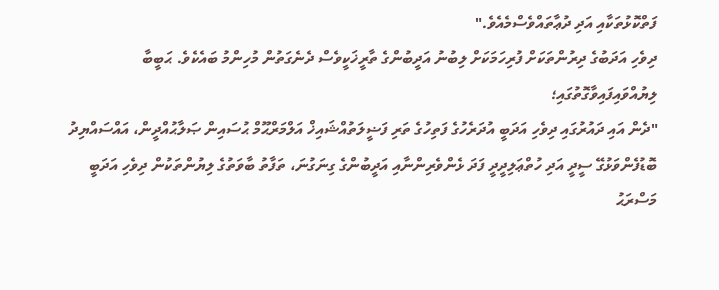ފަތްކޮޅުތަކާއި އަދި ދުޢާތައްވެސްމެއެވެ."
ދިވެހި އަދަބުގެ ދިރުންތަކަށް ފުރިހަމަކަށް ލިބުނު އަދީބުންގެ ތާރީޚަކީވެސް ދެނެގަތުން މުހިންމު ބައެކެވެ. ޙަބީބާ ލިޔުއްވައިފައިވާގޮތުގައި؛
"ދެން އައި ދައުރުގައި ދިވެހި އަދަބީ އުދަރެހުގެ ފަތިހުގެ ތަރި ފަޟީލަތުއްޝައިޚް އަލްމަރްޙޫމް ޙުސައިން ޞަލާޙުއްދީން، އައްސައްޔިދު ބޮޑުފެންވަޅުގޭ ސީދީ އަދި ހުތްޢަލިދީދީ ފަދަ ޅެންވެރިންނާއި އަދީބުންގެ ގިނަގުނަ، ތަފާތު ބާވަތުގެ ލިޔުންތަކުން ދިވެހި އަދަބީ މަސްރަޙު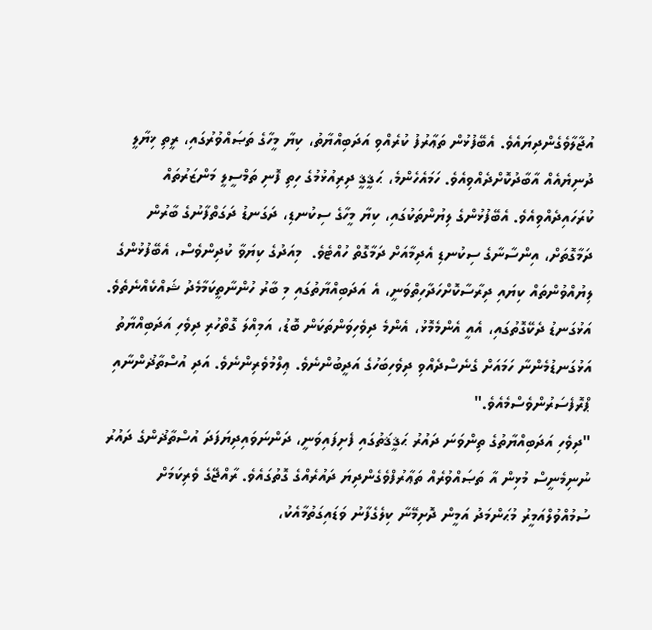އުޖާލާވެގެންދިޔައެވެ. އެބޭފުޅުން ތަޢާރުފު ކުރެއްވި އަދަބިއްޔާތު، ކިޔާ މީހާގެ ތަޞައްވުރުގައި، ރީތި ޚިޔާލީ ދުނިޔެއެއް އާބާދުކޮށްދެއްވިއެވެ. ހަމައެހެންމެ، ޙަޤީޤީ ދިރިއުޅުމުގެ ހިތި ފޮނި ތަމްސީލީ މަންޒަރުތައް ކުރަހައިދެއްވިއެވެ. އެބޭފުޅުންގެ ލިޔުންތަކުގައި، ކިޔާ މީހާގެ ސިކުނޑި، ދަގަނޑު ދަގަތްފާނުގެ ބާރުން ދަމާގޮތަށް، އިންސާނާގެ ސިކުނޑި އެދިމާއަށް ދަމާގޮތް ހުއްޓެވެ.  މިއަދުގެ ކިޔަވާ ކުދިންވެސް، އެބޭފުޅުންގެ ލިޔުއްވުންތައް ކިޔައި ދިރާސާކޮށްހަދާހިތްވަނީ، އެ އަދަބިއްޔާތުގައި މި ބާރު ހުންނާތީކަމާމެދު ޝައްކެއްނެތެވެ. އަޅުގަނޑު ދެކޭގޮތުގައި، އެއީ އެންމެމޮޅު، އެންމެ ދިވެހިވަންތަކަން ބޮޑު، އަމިއްލަ ގޮތްހުރި ދިވެހި އަދަބިއްޔާތު އަޅުގަނޑުމެންނާ ހަމައަށް ގެނެސްދެއްވި ދިވެހިބަހުގެ އަދީބުންނެވެ. ޢިލްމުވެރިންނެވެ. އަދި އުސްތާޛުންނާއި ޕްރޮފެސަރުންވެސްމެއެވެ."
"ދިވެހި އަދަބިއްޔާތުގެ ތިންވަނަ ދައުރު ޙަޤީޤަތުގައި ފެށިފައިވަނީ، ދަންނަވައިދިޔަފަދަ އުސްތާޛުންގެ ދައުރު ނުނިމެނީސް މުޅިން އާ ތަޞައްވުރެއް ތަޢާރުފްވެގެންދިޔަ ދައުރެއްގެ ގޮތުގައެވެ. ރާއްޖޭގެ ވެރިކަމަށް ސުމުއްވުލްއަމީރު މުޙަންމަދު އަމީން ދޮށިމޭނާ ކިލެގެފާނު ވަޑައިގަތުމާއެކު،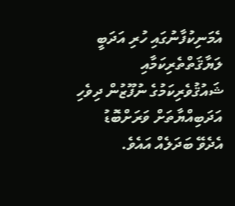އެމަނިކުފާނުގައި ހުރި އަދަބީ ލަޔާޤަތްތެރިކަމާއި ޝައުޤުވެރިކަމުގެ ނުފޫޒުން ދިވެހި އަދަބިއްޔާތަށް ވަރަށްބޮޑު އެދެވޭ ބަދަލެއް އައެވެ.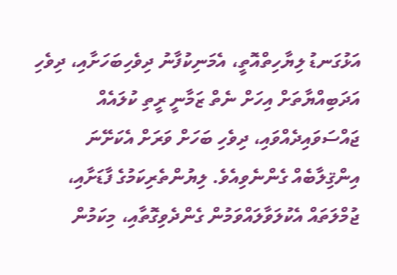އަޅުގަނޑު ލިޔާހިތްއޮތީ، އެމަނިކުފާނު ދިވެހިބަހަށާއި، ދިވެހި އަދަބިއްޔާތަށް އިހަށް ނެތް ޒަމާނީ ރީތި ކުލައެއް ޖައްސަވައިދެއްވައި، ދިވެހި ބަހަށް ވަރަށް އެކަށޭނަ އިންޤިލާބެއް ގެންނެވިއެވެ. ލިޔުންތެރިކަމުގެ ފާޑަށާއި، ޖުމްލަތައް އެކުލަވާލައްވަމުން ގެންދެވިގޮތާއި، މިކަމުން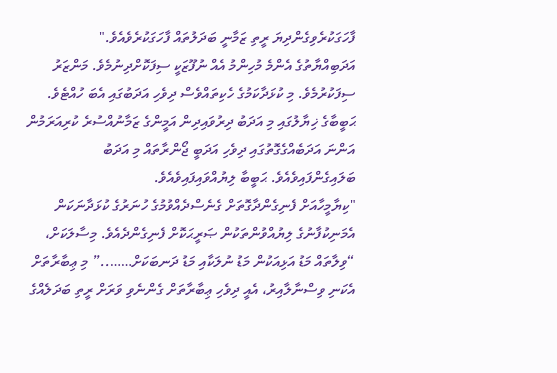ފާހަގަކުރެވިގެންދިޔަ ރީތި ޒަމާނީ ބަދަލުތައް ފާހަގަކުރެވެއެވެ."
އަދަބިއްޔާތުގެ އެންމެ މުހިންމު އެއް ނުފޫޒަކީ ސިފަކޮށްދިނުމެވެ. މަންޒަރު ސިފަކުރުމެވެ. މި ކުޅަދާކަމުގެ ހެކިތައްވެސް ދިވެހި އަދަބުގައި އެބަ ހުއްޓެވެ. ޙަބީބާގެ ޚިޔާލުގައި މި އަދަބު ދިރުވައިދިން އަމީންގެ ޒަމާނުއްސުރެ ކުރިއަރަމުން އަންނަ އަދަބެއްގެގޮތުގައި ދިވެހި އަދަބީ ޖޯންރާތައް މި އަދަބު ބަލައިގެންފައިވެއެވެ. ޙަބީބާ ލިޔުއްވައިފައިވެއެވެ.
"ކިޔާމީހާއަށް ފެނިގެންދާގޮތަށް ގެނެސްދެއްވުމުގެ ހުނަރުގެ ކުޅަދާނަކަން އެމަނިކުފާނުގެ ލިޔުއްވުންތަކުން ޞަރީޙަކޮށް ފެނިގެންދެއެވެ. މިސާލަކަށް، “ވިލާތައް މަޑު އަޅިއަކުން މަޑު ނުލަކާއި މަޑު ދަނބަކަށް……..” މި ޢިބާރާތަށް އެކަނި ވިސްނާލާއިރު، އެއީ ދިވެހި ޢިބާރާތަށް ގެންނެވި ވަރަށް ރީތި ބަދަލެއްގެ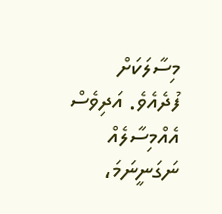މިސާލަކަށް ފުދެއެވެ. އަދިވެސް އެއްމިސާލެއް ނަގަނީނަމަ،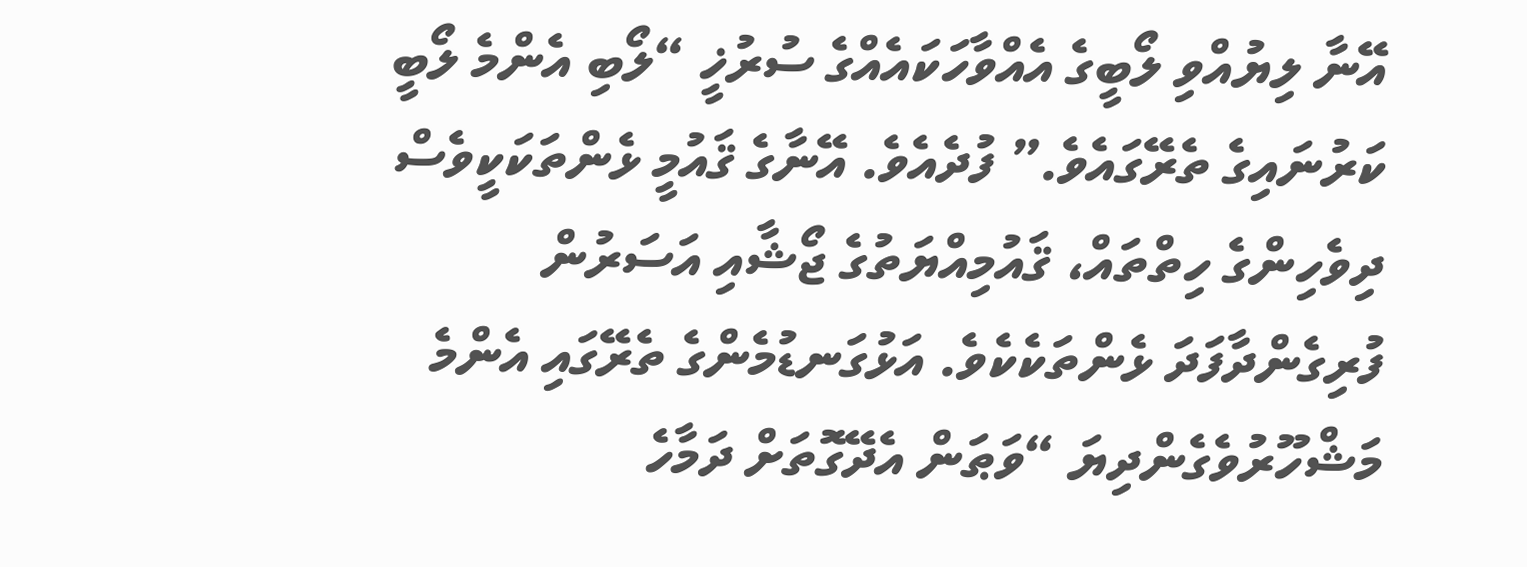އޭނާ ލިޔުއްވި ލޯބީގެ އެއްވާހަކައެއްގެ ސުރުޚީ “ލޯބި އެންމެ ލޯބީ ކަރުނައިގެ ތެރޭގައެވެ.” ފުދެއެވެ. އޭނާގެ ޤައުމީ ޅެންތަކަކީވެސް ދިވެހިންގެ ހިތްތައް، ޤައުމިއްޔަތުގެ ޖޯޝާއި އަސަރުން ފުރިގެންދާފަދަ ޅެންތަކެކެވެ. އަޅުގަނޑުމެންގެ ތެރޭގައި އެންމެ މަޝްހޫރުވެގެންދިޔަ “ވަޠަން އެދޭގޮތަށް ދަމާހެ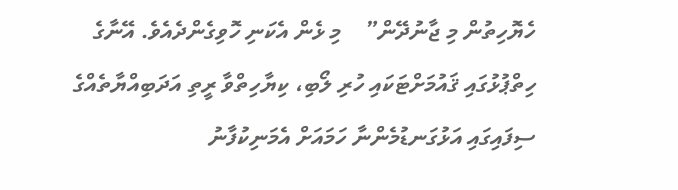ހެޔޮހިތުން މި ޖާނުދޭން”    މި ޅެން އެކަނި ހޮވިގެންދެއެވެ. އޭނާގެ ހިތްޕުޅުގައި ޤައުމަށްޓަކައި ހުރި ލޯބި، ކިޔާހިތްވާ ރީތި އަދަބިއްޔާތެއްގެ ސިފައިގައި އަޅުގަނޑުމެންނާ ހަމައަށް އެމަނިކުފާނު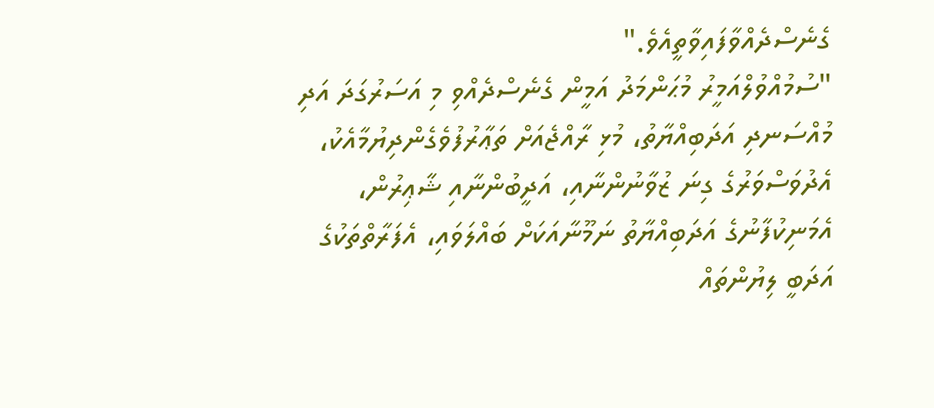ގެނެސްދެއްވާފައިވާތީއެވެ."
"ސުމުއްވުލްއަމީރު މުޙަންމަދު އަމީން ގެނެސްދެއްވި މި އަސަރުގަދަ އަދި މުއްސަނދި އަދަބިއްޔާތު، މުޅި ރާއްޖެއަށް ތަޢާރުފުވެގެންދިޔުމާއެކު، އެދުވަސްވަރުގެ ގިނަ ޒުވާނުންނާއި، އަދީބުންނާއި ޝާޢިރުން، އެމަނިކުފާނުގެ އަދަބިއްޔާތު ނަމޫނާއަކަށް ބައްލަވައި، އެފަރާތްތަކުގެ އަދަބީ ލިޔުންތައް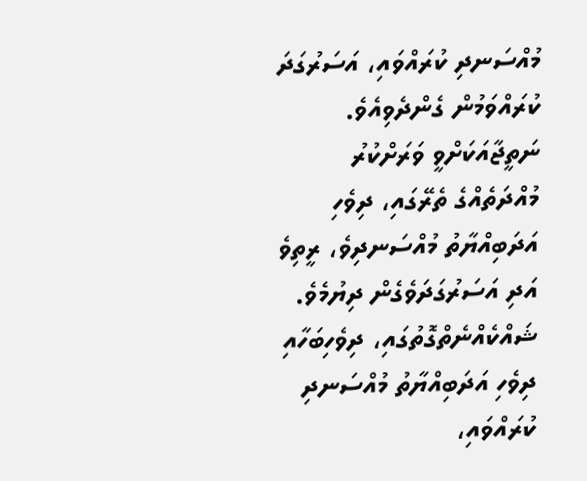މުއްސަނދި ކުރައްވައި، އަސަރުގަދަ ކުރައްވަމުން ގެންދެވިއެވެ. ނަތީޖާއަކަށްވީ ވަރަށްކުރު މުއްދަތެއްގެ ތެރޭގައި، ދިވެހި އަދަބިއްޔާތު މުއްސަނދިވެ، ރީތިވެ އަދި އަސަރުގަދަވެގެން ދިޔުމެވެ. ޝައްކެއްނެތްގޮތުގައި، ދިވެހިބަހާއި ދިވެހި އަދަބިއްޔާތު މުއްސަނދި ކުރައްވައި،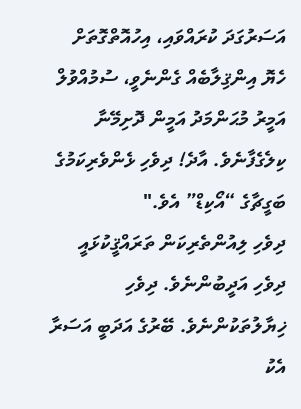އަސަރުގަދަ ކުރައްވައި، އިހުއޮތްގޮތަށް ހެޔޮ އިންޤިލާބެއް ގެންނެވީ، ސުމުއްވުލް އަމީރު މުޙަންމަދު އަމީން ދޮށިމޭނާ ކިލެގެފާނެވެ. އާދެ! ދިވެހި ޅެންވެރިކަމުގެ ބަގީޗާގެ “އޯކިޑް” އެވެ."
ދިވެހި ލިއުންތެރިކަން ތަރައްޤީކުޅައީ ދިވެހި އަދީބުންނެވެ. ދިވެހި ޚިޔާލުތަކުންނެވެ. ބޭރުގެ އަދަބީ އަސަރާ އެކު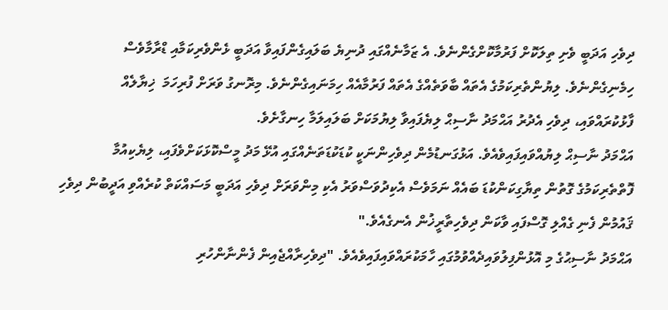ދިވެހި އަދަބީ ވެށި ތިލަކޮށް ފަރުމާކޮށްގެންނެވެ. އެ ޒަމާނެއްގައި ދުނިޔެ ބަލައިގެންފައިވާ އަދަބީ ޅެންވެރިކަމާއި ޑްރާމާވެސް ހިމެނިގެންނެވެ. ލިޔުންތެރިކަމުގެ އެތައް ބާވަތެއްގެ އެތައް ފަރުމާއެއް ހިމަނައިގެންނެވެ. މިރޮނގު ވަރަށް ފުރިހަމަ  ޚިޔާލެއް ފާޅުކުރައްވައި، ދިވެހި އެދުރު އަޙްމަދު ނާސިޙް ލިޔެފައިވާ ލިޔުމަކަށް ބަލައިލަމާ ހިނގާށެވެ.
އަޙްމަދު ނާސިޙް ލިޔުއްވައިފައިވެއެވެ. އަޅުގަނޑުމެން ދިވެހިންނަކީ ކުޑަކުޑަތަނެއްގައި އުޅޭ މަދު މީސްކޮޅަކަށްވެފައި، ލިޔެކިއުމާ ފޮތްތެރިކަމުގެ ގޮތުން ތިޔާގިކަންކުޑަ ބައެއް ނަމަވެސް އެކިދުވަސްވަރު އެކި މިންވަރަށް ދިވެހި އަދަބީ މަސައްކަތް ކުރެއްވި އަދީބުން ދިވެހި ޤައުމުން ފެނި ގެއްލި ގޮސްފައި ވާކަން ދިވެހިތާރީޚުން އެނގެއެވެ."
އަޙްމަދު ނާސިޙުގެ މި އޮޅުންފިލުވައިދެއްވުމުގައި ހާމަކުރައްވައިފައިވެއެވެ. "ދިވެހިރާއްޖެއިން ފެންނާންހުރި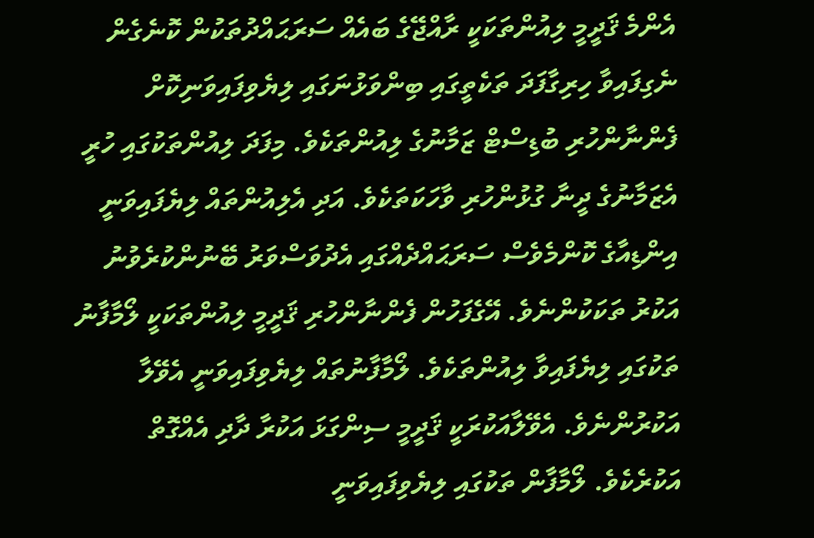އެންމެ ޤަދީމީ ލިއުންތަކަކީ ރާއްޖޭގެ ބައެއް ސަރަޙައްދުތަކުން ކޮނެގެން ނެގިފައިވާ ހިރިގާފަދަ ތަކެތީގައި ބިންވަޅުނަގައި ލިޔެވިފައިވަނިކޮށް ފެންނާންހުރި ބުޑިސްޓް ޒަމާނުގެ ލިއުންތަކެވެ. މިފަދަ ލިއުންތަކުގައި ހުރީ އެޒަމާނުގެ ދީނާ ގުޅުންހުރި ވާހަކަތަކެވެ. އަދި އެލިއުންތައް ލިޔެފައިވަނީ އިންޑިއާގެ ކޮންމެވެސް ސަރަޙައްދެއްގައި އެދުވަސްވަރު ބޭނުންކުރެވުނު އަކުރު ތަކަކުންނެވެ. އޭގެފަހުން ފެންނާންހުރި ޤަދީމީ ލިއުންތަކަކީ ލޯމާފާނު ތަކުގައި ލިޔެފައިވާ ލިއުންތަކެވެ. ލޯމާފާނުތައް ލިޔެވިފައިވަނީ އެވޭލާ އަކުރުންނެވެ. އެވޭލާއަކުރަކީ ޤަދީމީ ސިންގަޅަ އަކުރާ ދާދި އެއްގޮތް އަކުރެކެވެ. ލޯމާފާން ތަކުގައި ލިޔެވިފައިވަނީ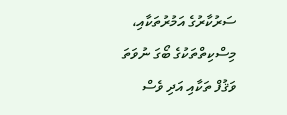ސަރުކާރުގެ އަމުރުތަކާއި، މިސްކިތްތަކުގެ ބޯގަ ނުވަތަ ވަޤުފް ތަކާއި އަދި ވެސް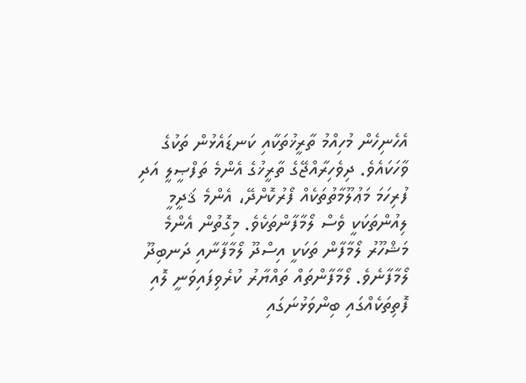އެހެނިހެން މުހިއްމު ތާރީޚުތަކާއި ކަނޑައެޅުން ތަކުގެ ވާހަކައެވެ. ދިވެހިރާއްޖޭގެ ތާރީޚުގެ އެންމެ ތަފްޞީލީ އަދި ފުރިހަމަ މަޢުލޫމާތުތަކެއް ފޯރުކޮށްދޭ، އެންމެ ޤަދީމީ ލިއުންތަކަކީ ވެސް ލޯމާފާންތަކެވެ. މިގޮތުން އެންމެ މަޝްހޫރު ލޯމާފާން ތަކަކީ އިސްދޫ ލޯމާފާނާއި ދަނބިދޫ ލޯމާފާނެވެ. ލޯމާފާންތައް ތައްޔާރު ކުރެވިފައިވަނީ ލޮއި ފޮތިތަކެއްގައި ބިންވަޅުނަގައި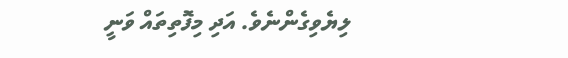ލިޔެވިގެންނެވެ. އަދި މިފޮތިތައް ވަނީ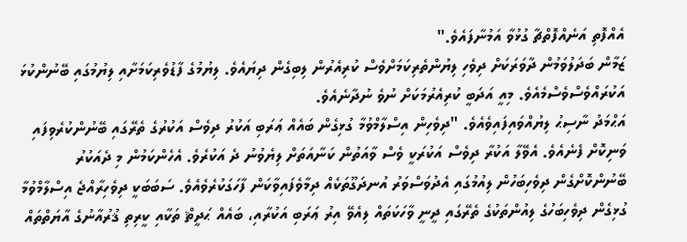އެއްފޮތި އަނެއްފޮތްޗާ ގުޅުވާ އަމުނާފައެވެ."
ޒަމާން ބަދަލުވަމުން ދާވަރަކަށް ދިވެހި ލިޔުންތެރިކަމަށްވެސް ކުރިއެރުން ލިބިގެން ދިޔައެވެ. ލިޔުމުގެ ފާޑުވެރިކަމަށާއި ލިޔުމުގައި ބޭނުންކުޅަ އަކުރައްވެސްވެސްމެއެވެ. މިއީ އަދަބީ ކުރިއެރުމަކަށް ނުވެ ނުދާނެއެވެ.
އަޙްމަދު ނާސިޙު ލިޔުއްވައިފައިވެއެވެ. "ދިވެހިން އިސްލާމްވުމާ ގުޅިގެން ބައެއް ޢަރަބި އަކުރު ދިވެސް އަކުރުގެ ތެރޭގައި ބޭނުންކުރެވިފައި ވަނިކޮށް ފެނެއެވެ. އެވޭލާ އަކުރާ ދިވެސް އަކުރަކީ ވެސް ވާއަތުން ކަނާއަތަށް ލިޔެވުނު ދެ އަކުރެވެ. އެހެންކަމުން މި ދެއަކުރު ބޭނުންކޮށްގެން ދިވެހިބަހުން ލިއުމުގައި އެދުވަސްވަރު އުނދަގޫތަކެއް ދިމާވެފައިވާކަން ފާހަގަކުރެވެއެވެ. ސަބަބަކީ ދިވެހިރާއްޖެ އިސްލާމްވުމާ ގުޅިގެން ދިވެހިބަހުގެ ލިއުންތަކުގެ ތެރޭގައި ދީނީ ވާހަކަތައް ލިއެވޭ އިރު ޢަރަބި އަކުރާއި، ބައެއް ޙަދީޘް ތަކާއި ކީރިތި ޤުރުއާނުގެ އާޔަތްތައް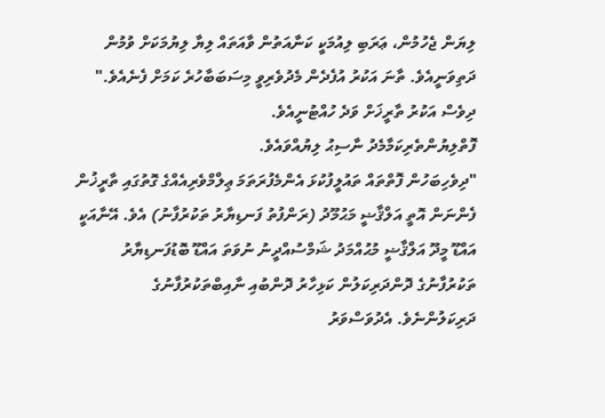ލިޔަން ޖެހުމުން، ޢަރަބި ލިއުމަކީ ކަނާއަތުން ވާއަތައް ލިޔާ ލިޔުމަކަށް ވުމުން ދަތިވަނީއެވެ. ތާނަ އަކުރު އުފެދެން މެދުވެރިވީ މިސަބަބާހުރެ ކަމަށް ފެނެއެވެ." ދިވެސް އަކުރު ތާރީޚަށް ވަދެ ހުއްޓުނީއެވެ.
ފޮތްލިޔުންތެރިކަމާމެދު ނާސިޙު ލިޔުއްވައެވެ.
"ދިވެހިބަހުން ފޮތްތައް ތައުލީފުކުޅަ އެންމެފުރަތަމަ ޢިލްމްވެރިއެއްގެ ގޮތުގައި ތާރީޚުން ފެންނަން އޮތީ އަލްޤާޟީ މަޙުމޫދު (ރަންފުތު ފަނޑިޔާރު ތަކުރުފާނު) އެވެ. އޭނާއަކީ އައްޑޫ މީދޫ އަލްޤާޟީ މުޙުއްމަދު ޝަމްސުއްދީނު ނުވަތަ އައްޑޫ ބޮޑުފަނޑިޔާރު ތަކުރުފާނުގެ ދޮންދަރިކަލުން ކަޅިހާރު ދޮންބުއި ނާއިބްތަކުރުފާނުގެ ދަރިކަލުންނެވެ. އެދުވަސްވަރު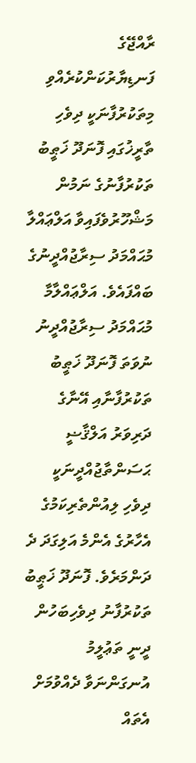ރާއްޖޭގެ ފަނޑިޔާރުކަންކުރެއްވި މިތަކުރުފާނަކީ ދިވެހި ތާރީޚުގައި ފޮނަދޫ ޚަޠީބު ތަކުރުފާނުގެ ނަމުން މަޝްހޫރުވެފައިވާ އަލްޢައްލާ މުޙައްމަދު ސިރާޖުއްދީނުގެ ބައްފައެވެ. އަލްޢައްލާމާ މުޙައްމަދު ސިރާޖުއްދީނު ނުވަތަ ފޮނަދޫ ޚަޠީބު ތަކުރުފާނާއި އޭނާގެ ދަރިވަރު އަލްޤާޟީ ޙަސަންތާޖުއްދީނަކީ ދިވެހި ލިއުންތެރިކަމުގެ އެހާރުގެ އެންމެ އަލިގަދަ ދެ ދަންމަރެވެ. ފޮނަދޫ ޚަޠީބު ތަކުރުފާނު ދިވެހިބަހުން ދީނީ ތަޢުލީމު އުނގަންނަވާ ދެއްވުމަށް އެތައް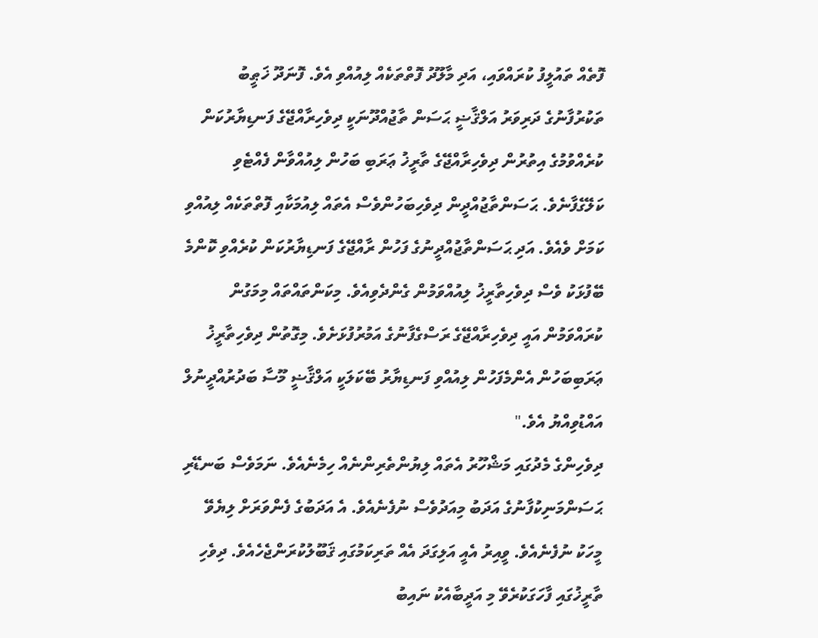ފޮތެއް ތައުލީފު ކުރައްވައި، އަދި މާލޫދު ފޮތްތަކެއް ލިއުއްވި އެވެ. ފޮނަދޫ ޚަޠީބު ތަކުރުފާނުގެ ދަރިވަރު އަލްޤާޟީ ޙަސަން ތާޖުއްދޫނަކީ ދިވެހިރާއްޖޭގެ ފަނޑިޔާރުކަން ކުރެއްވުމުގެ އިތުރުން ދިވެހިރާއްޖޭގެ ތާރީޚު ޢަރަބި ބަހުން ލިއުއްވާން ފެއްޓެވި ކަލޭގެފާނެވެ. ޙަސަންތާޖުއްދީން ދިވެހިބަހުންވެސް އެތައް ލިއުމަކާއި ފޮތްތަކެއް ލިއުއްވި ކަމަށް ވެއެވެ. އަދި ޙަސަންތާޖުއްދީނުގެ ފަހުން ރާއްޖޭގެ ފަނޑިޔާރުކަން ކުރެއްވި ކޮންމެ ބޭފުޅަކު ވެސް ދިވެހިތާރީޚު ލިއުއްވަމުން ގެންދެވިއެވެ. މިކަންތައްތައް މިމަގުން ކުރައްވަމުން އައީ ދިވެހިރާއްޖޭގެ ރަސްގެފާނުގެ އަމުރުފުޅަށެވެ. މިގޮތުން ދިވެހިތާރީޚު ޢަރަބިބަހުން އެންމެފަހުން ލިއުއްވި ފަނޑިޔާރު ބޭކަލަކީ އަލްޤާޟީ މޫސާ ބަދުރުއްދީނުލް އައްޑުވިއްޔު އެވެ."
ދިވެހިންގެ މެދުގައި މަޝްހޫރު އެތައް ލިޔުންތެރިންނެއް ހިމެނެއެވެ. ނަމަވެސް ބަނޑޭރި ޙަސަންމަނިކުފާނުގެ އަދަބު މިއަދުވެސް ނުފެނެއެވެ. އެ އަދަބުގެ ފެންވަރަށް ލިޔެވޭ މީހަކު ނުފެނެއެވެ. ވީއިރު އެއީ އަލިގަދަ އެއް ތަރިކަމުގައި ޤަބޫލުކުރަންޖެހެއެވެ. ދިވެހި ތާރީޚުގައި ފާހަގަކުރެވޭ މި އަދީބާއެކު ނައިބު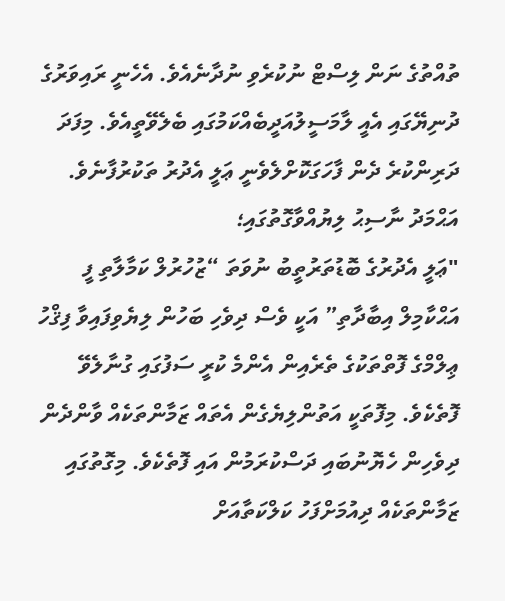ތުއްތުގެ ނަން ލިސްޓް ނުކުރެވި ނުދާނެއެވެ. އެހެނީ ރައިވަރުގެ ދުނިޔޭގައި އެއީ ލާމަސީލުއަދީބެއްކަމުގައި ބެލެވޭތީއެވެ. މިފަދަ ދަރިންކުރެ ދެން ފާހަގަކޮށްލެވެނީ ޢަލީ އެދުރު ތަކުރުފާނެވެ. އަޙްމަދު ނާސިޙު ލިޔުއްވާގޮތުގައި؛
"ޢަލީ އެދުރުގެ ބޮޑުތަރުތީބު ނުވަތަ “ޒުހުރުލް ކަމާލާތި ފީ އަޙްކާމިލް އިބާދާތި” އަކީ ވެސް ދިވެހި ބަހުން ލިޔެވިފައިވާ ފިޤްހު ޢިލްމްގެ ފޮތްތަކުގެ ތެރެއިން އެންމެ ކުރީ ސަފުގައި ގުނާލެވޭ ފޮތެކެވެ. މިފޮތަކީ އަތުންލިޔެގެން އެތައް ޒަމާންތަކެއް ވާންދެން ދިވެހިން ހެޔޮނުބައި ދަސްކުރަމުން އައި ފޮތެކެވެ. މިގޮތުގައި ޒަމާންތަކެއް ދިއުމަށްފަހު ކަލްކަތާއަށް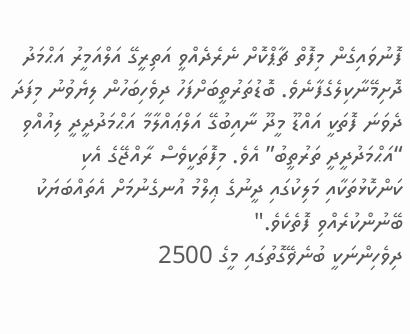ފޮނުވައިގެން މިފޮތް ޗާޕްކޮށް ނެރެދެއްވީ އަތިރީގޭ އަލްއަމީރު އަޙްމަދު ދޮށިމޭނާކިލެގެފާނެވެ. ބޮޑުތަރުތީބަށްފަހު ދިވެހިބަހުން ލިޔެވުނު މިފަދަ ދެވަނަ ފޮތަކީ އައްޑޫ މީދޫ ނާއިބުގޭ އަލްޢައްލާމާ އަޙްމަދުދީދީ ލިއުއްވި “އަޙްމަދުދީދީ ތަރުތީބު” އެވެ. މިފޮތަކީވެސް ރާއްޖޭގެ އެކި ކަންކޮޅުތަކާއި މަލިކުގައި ދީނުގެ ޢިލްމު އުނގެނުމަށް އެތައްބަޔަކު ބޭނުންކުރެއްވި ފޮތެކެވެ."
ދިވެހިންނަކީ ބުނެޥޭގޮތުގައި މީގެ 2500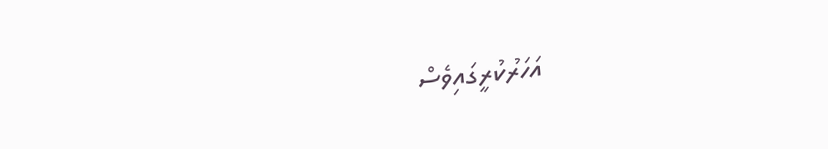އަހަރުކުރީގައިވެސް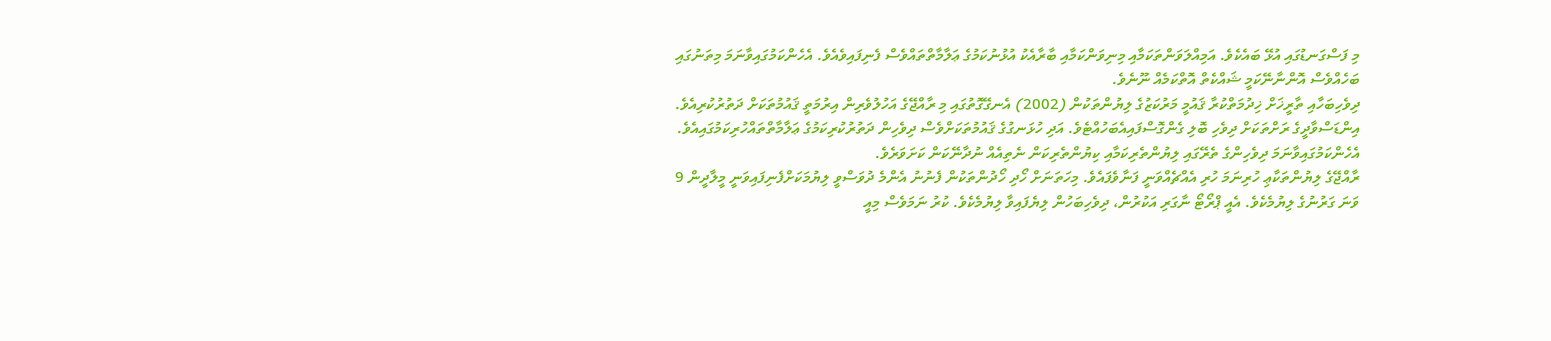މި ފަސްގަނޑުގައި އުޅޭ ބައެކެވެ. އަމިއްލަވަންތަކަމާއި މިނިވަންކަމާއި ބާރާއެކު އުޅުނުކަމުގެ ޢަލާމާތްތައްވެސް ފެނިފައިވެއެވެ. އެހެންކަމުގައިވާނަމަ މިތަނުގައި ބަހެއްވެސް އޮންނާނޭކަމީ ޝައްކެތް އޮތްކަމެއް ނޫނެވެ.
ދިވެހިބަހާއި ތާރީޚަށް ޚިދުމަތްކުރާ ޤައުމީ މަރުކަޒުގެ ލިޔުންތަކުން (2002) އެނގޭގޮތުގައި މި ރާއްޖޭގެ އަހުލުވެރިން އިރުމަތީ ޤައުމުތަކަށް ދަތުރުކުރިއެވެ. އިންޑަސްވާދީގެ ރަށްތަކަށް ދިވެހި ބޮލި ގެންގޮސްފައިއެބަހުއްޓެވެ. އަދި ހުޅަނގުގެ ޤައުމުތަކަށްވެސް ދިވެހިން ދަތުރުކުރިކަމުގެ ޢަލާމާތްތައްހުރިކަމުގައިއެވެ. އެހެންކަމުގައިވާނަމަ ދިވެހިންގެ ތެރޭގައި ލިޔުންތެރިކަމާއި ކިޔުންތެރިކަން ނެތިއެއް ނުދާނޭކަން ކަށަވަރެވެ.
ރާއްޖޭގެ ލިޔުންތަކާޢި ހުރިނަމަ ހުރި އެއްޗެއްވަނީ ފަނާވެފައެވެ. މިހަތަނަށް ހޯދި ހޯދުންތަކުން ފެނުނު އެންމެ ދުވަސްވީ ލިޔުމަކަށްފެނިފައިވަނީ މީލާދީން 9 ވަނަ ގަރުނުގެ ލިޔުމެކެވެ. އެއީ ޕްރޯޓޯ ނާގަރި އަކުރުން، ދިވެހިބަހުން ލިޔެފައިވާ ލިޔުމެކެވެ. ކުރު ނަމަވެސް މިއީ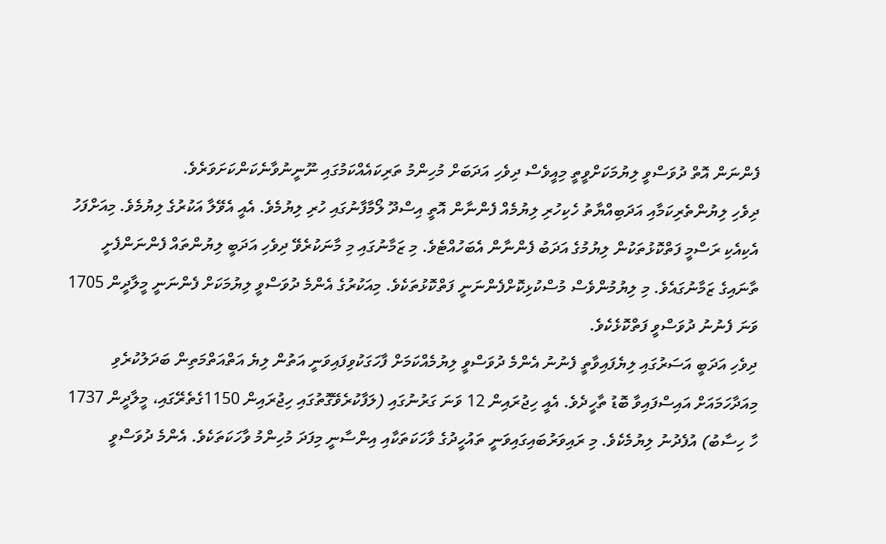ފެންނަން އޮތް ދުވަސްވީ ލިޔުމަކަށްވީތީ މިއީވެސް ދިވެހި އަދަބަށް މުހިންމު ތަރިކައެއްކަމުގައި ނޫނީނުވާނެކަންކަށަވަރެވެ.
ދިވެހި ލިޔުންތެރިކަމާއި އަދަބިއްޔާތު ހެކިހުރި ލިޔުމެއް ފެންނާން އޮތީ އިސްދޫ ލޯމާފާނުގައި ހުރި ލިޔުމެވެ. އެއީ އެވޭލާ އަކުރުގެ ލިޔުމެވެ. މިއަށްފަހު އެކިއެކި ރަސްމީ ފަތްކޮޅުތަކުން ލިޔުމުގެ އަދަބު ފެންނާން އެބަހުއްޓެވެ. މި ޒަމާނުގައި މި މާނަކުރެވޭ ދިވެހި އަދަބީ ލިޔުންތައް ފެންނަންފެށީ ތާނައިގެ ޒަމާނުގައެވެ. މި ލިޔުމުންވެސް މުސްކުޅިކޮށްފެންނަނީ ފަތްކޮޅުތަކެވެ. މިއަކުރުގެ އެންމެ ދުވަސްވީ ލިޔުމަކަށް ފެންނަނީ މީލާދީން 1705 ވަނަ ފެނުނު ދުވަސްވީ ފަތްކޮޅެކެވެ.
ދިވެހި އަދަބީ އަސަރުގައި ލިޔެފައިވާތީ ފެނުނު އެންމެ ދުވަސްވީ ލިޔުމެއްކަމަށް ފާހަގަކުވިފައިވަނީ އަތުން ލިޔެ އަތްއަތްމަތިން ބަދަލުކުރެވި މިއަދާހަމައަށް އައިސްފައިވާ ބޮޑު ތާހީދެވެ. އެއީ ހިޖުރައިން 12 ވަނަ ގަރުނުގައި (ލަފާކުރެވޭގޮތުގައި ހިޖުރައިން 1150ގެތެރޭގައި، މީލާދީން 1737 ހާ ހިސާބު) އުފެދުނު ލިޔުމެކެވެ. މި ރައިވަރުބައިގައިވަނީ ތައުހީދުގެ ވާހަކަތަކާއި އިންސާނީ މިފަދަ މުހިންމު ވާހަކަތަކެވެ. އެންމެ ދުވަސްވީ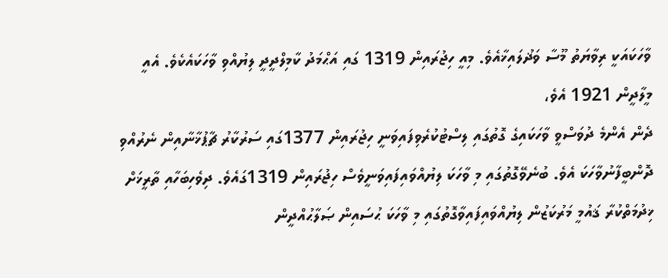ވާހަކައަކީ ރިވާޔަތު މޫސާ ވަޛުލައިޚާއެވެ. މިއީ ހިޖުރައިން 1319 ގައި އަޙްމަދު ކާމިލްދީދީ ލިޔުއްވި ވާހަކައެކެވެ. އެއީ މީލާދީން 1921 އެވެ،
ދެން އެންމެ ދުވަސްވީ ވާހަކައިގެ ގޮތުގައި ލިސްޓުކުރެވިފައިވަނީ ހިޖުރައިން 1377ގައި ސަރުކާރު ޗާޕުޚާނާއިން ނެރުއްވި ދޮންބީފާނުވާހަކަ އެވެ. ބުނެވޭގޮތުގައި މި ވާހަކަ ލިޔުއްވައިފައިވަނީވެސް ހިޖުރައިން 1319ގައެވެ. ދިވެހިބަހާއި ތާރީޚަށް ޚިދުމަތްކުރާ ޤައުމީ މަރުކަޒުން ލިޔުއްވައިފައިވާގޮތުގައި މި ވާހަކަ ޙުސައިން ޞަލާޙުއްދީން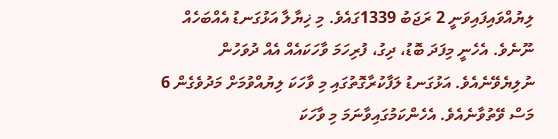ލިޔުއްވައިފައިވަނީ 2 ރަޖަބު 1339ގައެވެ. މި ޚިޔާލާ އަޅުގަނޑު އެއްބަހެއް ނޫނެވެ. އެހެނީ މިފަދަ ބޮޑު، ދިގު، ފުރިހަމަ ވާހަކައެއް އެއް ދުވަހުން ނުލިޔެވޭނެއެވެ. އަޅުގަނޑު ލަފާކުރާގޮތުގައި މި ވާހަކަ ލިޔުއްވުމަށް މަދުވެގެން 6 މަސް ވޭތުވާނެއެވެ. އެހެންކަމުގައިވާނަމަ މި ވާހަކަ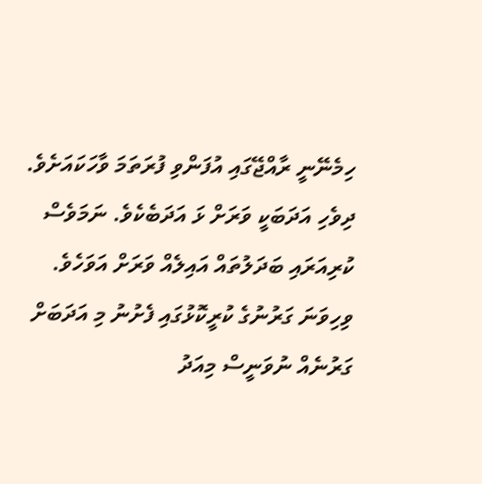ހިމެނޭނީ ރާއްޖޭގައި އުފަންވި ފުރަތަމަ ވާހަކައަށެވެ.
ދިވެހި އަދަބަކީ ވަރަށް ޅަ އަދަބެކެވެ. ނަމަވެސް ކުރިއަރައި ބަދަލުތައް އައިލެއް ވަރަށް އަވަހެވެ. ވިހިވަނަ ގަރުނުގެ ކުރީކޮޅުގައި ފެށުނު މި އަދަބަށް ގަރުނެއް ނުވަނީސް މިއަދު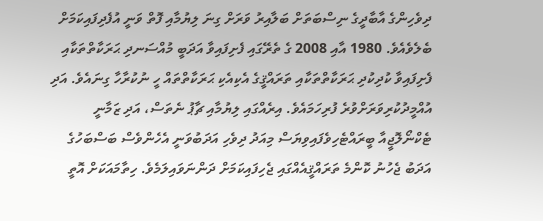ދިވެހިންގެ އާބާދީގެ ނިސްބަތަށް ބަލާއިރު ވަރަށް ގިނަ ލިޔުމާއި ފޮތް ވަނީ އުފެދިފައިކަމަށް ބެލެވެއެވެ. 1980 އާއި 2008 ގެ ތެރޭގައި ފެށިފައިވާ އަދަބީ މުއްސަނދި ޙަރަކާތްތަކާއި ފެށިފައިވާ ކުދިކުދި ޙަރަކާތްތަކާއި ތަރައްޤީގެ އެކިއެކި ޙަރަކާތްތައް ހީ ނުކުރާހާ ގިނައެވެ. އަދި އުއްމީދުކުރިވަރަށްވުރެ ފުރިހަމައެވެ. އިރެއްގައި ލިޔުމާއި ޗާޕު ނެތަސް، އަދި ޒަމާނީ ޓެކްނޯލޮޖީއާ ބީރައްޓެހިވެފައިވިޔަސް މިއަދު ދިވެހި އަދަބުވަނީ އެހެންވެސް ބަސްބަހުގެ އަދަބު ޖެހުނު ކޮންމެ ތަރައްޤީއެއްގައި ޖެހިފައިކަމަށް ދަންނަވައިލަމެވެ. ހިތާމައަކަށް އޮތީ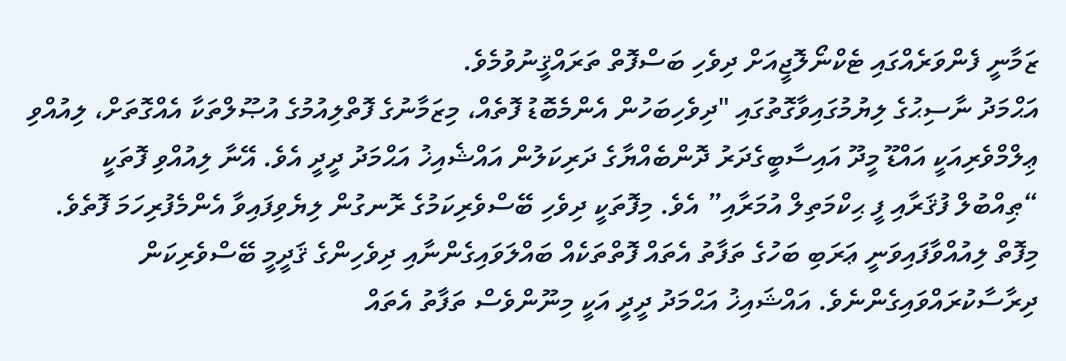ޒަމާނީ ފެންވަރެއްގައި ޓެކްނޯލޮޖީއަށް ދިވެހި ބަސްފޮތް ތަރައްޤީނުވުމެވެ.
އަޙްމަދު ނާސިޙުގެ ލިޔުމުގައިވާގޮތުގައި "ދިވެހިބަހުން އެންމެބޮޑު ފޮތެއް، މިޒަމާނުގެ ފޮތްލިއުމުގެ އުޞޫލްތަކާ އެއްގޮތަށް، ލިއުއްވި ޢިލްމްވެރިއަކީ އައްޑޫ މީދޫ އައިސާބީގެދަރު ދޮންބެއްޔާގެ ދަރިކަލުން އައްޝެއިޚު އަޙްމަދު ދީދީ އެވެ. އޭނާ ލިއުއްވި ފޮތަކީ “ޠިއްބުލް ފުޤަރާއި ފީ ޙިކްމަތިލް އުމަރާއި” އެވެ. މިފޮތަކީ ދިވެހި ބޭސްވެރިކަމުގެ ރޮނގުން ލިޔެވިފައިވާ އެންމެފުރިހަމަ ފޮތެވެ. މިފޮތް ލިއުއްވާފައިވަނީ ޢަރަބި ބަހުގެ ތަފާތު އެތައް ފޮތްތަކެއް ބައްލަވައިގެންނާއި ދިވެހިންގެ ޤަދީމީ ބޭސްވެރިކަން ދިރާސާކުރައްވައިގެންނެވެ. އައްޝައިޚު އަޙްމަދު ދީދީ އަކީ މިނޫންވެސް ތަފާތު އެތައް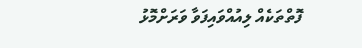ފޮތްތަކެއް ލިއުއްވައިފަވާ ވަރަށްމޮޅު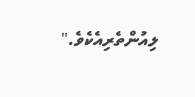ލިއުންތެރިއެކެވެ."